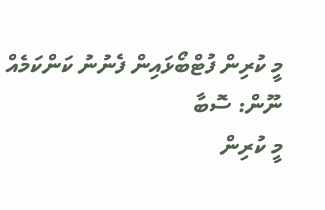މީ ކުރިން ފުޓްބޯޅައިން ފެނުނު ކަންކަމެއް ނޫން: ސޮބާ
މީ ކުރިން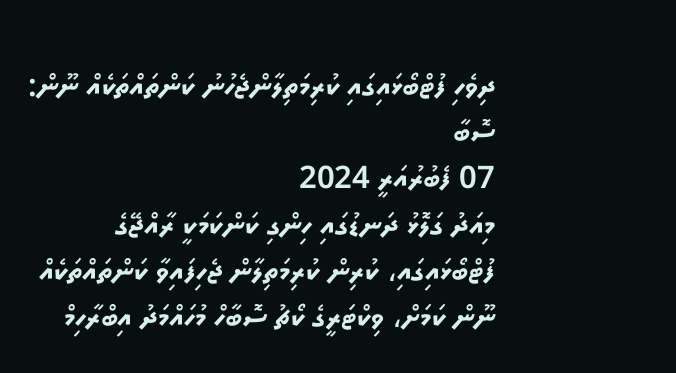ދިވެހި ފުޓްބޯޅައިގައި ކުރިމަތިލާންޖެހުނު ކަންތައްތަކެއް ނޫން: ސޮބާ
07 ފެބުރުއަރީ 2024
މިއަދު ގަލޮޅު ދަނޑުގައި ހިންގި ކަންކަމަކީ ރާއްޖޭގެ ފުޓްބޯޅައިގައި، ކުރިން ކުރިމަތިލާން ޖެހިފައިވާ ކަންތައްތަކެއް ނޫން ކަމަށް، ވިކްޓަރީގެ ކޯޗު ސޮބާހް މުހައްމަދު އިބްރާހިމް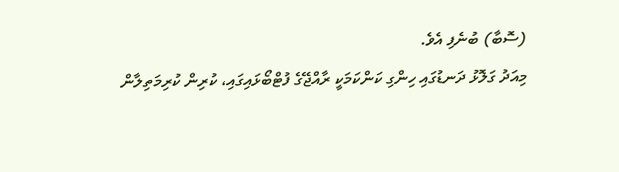(ސޮބާ) ބުނެފި އެވެ.
މިއަދު ގަލޮޅު ދަނޑުގައި ހިންގި ކަންކަމަކީ ރާއްޖޭގެ ފުޓްބޯޅައިގައި، ކުރިން ކުރިމަތިލާން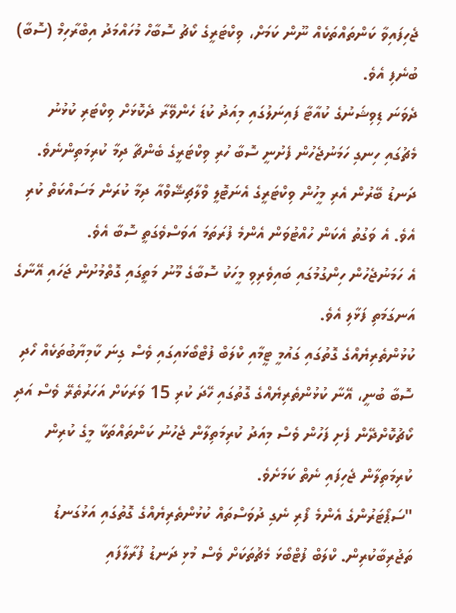ޖެހިފައިވާ ކަންތައްތަކެއް ނޫން ކަމަށް، ވިކްޓަރީގެ ކޯޗު ސޮބާހް މުހައްމަދު އިބްރާހިމް (ސޮބާ) ބުނެފި އެވެ.
ދެވަނަ ޑިވިޝަނުގެ ކުއާޓާ ފައިނަލުގައި މިއަދު ކުޑަ ހެންވޭރާ ދެކޮޅަށް ވިކްޓަރި ކުޅުނު މެޗުގައި ހިނގި ހަމަނުޖެހުން ފެށުނީ ސޮބާ ހުރި ވިކްޓަރީގެ ބެންޗާ ދިމާ ކުރިމަތިންނެވެ. ދަނޑު ބޭރުން އެރި މީހުން ވިކްޓަރީގެ އެނަޓޮލީ ވްލާޗިޝޭވްއާ ދިމާ ކުރަން މަސައްކަތް ކުރި އެވެ. އެ ވަގުތު އެކަން ހުއްޓުވަން އެންމެ ފުރަތަމަ އަވަސްވެގަތީ ސޮބާ އެވެ.
އެ ހަމަނުޖެހުން ހިންގުމުގައި ބައިވެރިވި މީހަކު ސޮބާގެ މޫނު މަތީގައި ގޮތްމުށުން ޖަހައި އޭނާގެ އަނގަމަތި ފަޅާލި އެވެ.
ކުޅުންތެރިޔެއްގެ ގޮތުގައި ގައުމީ ޓީމާއި ކްލަބް ފުޓްބޯޅައިގައި ވެސް ގިނަ ކާމިޔާބުތަކެއް ހޯދި ސޮބާ ބުނީ، އޭނާ ކުޅުންތެރިޔެއްގެ ގޮތުގައި ހޭދަ ކުރި 15 ވަރަކަށް އަހަރުތެރޭ ވެސް އަދި ކޯޗުކޮށްދޭން ފެށި ފަހުން ވެސް މިއަދު ކުރިމަތިލާން ޖެހުނު ކަންތައްތަކާ މީގެ ކުރިން ކުރިމަތިލާން ޖެހިފައި ނެތް ކަމަށެވެ.
"ސަޕޯޓަރުންގެ އެންމެ ފޯރި ނެގި ދުވަސްތައް ކުޅުންތެރިޔެއްގެ ގޮތުގައި އަޅުގަނޑު ތަޖުރިބާކުރިން. ކްލަބް ފުޓްބޯޅަ މެޗުތަކަށް ވެސް މުޅި ދަނޑު ފުރާލާފައި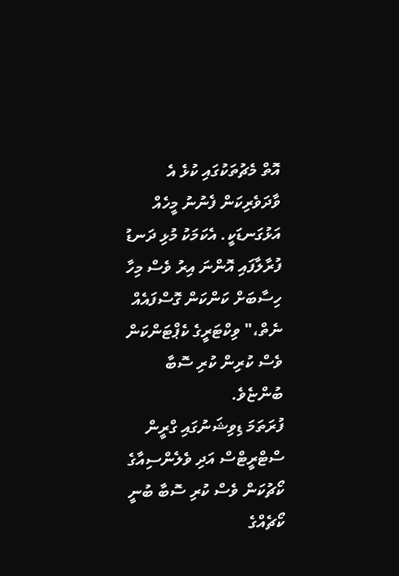އޮތް މެޗުތަކުގައި ކުޅެ އެ ވާދަވެރިކަން ފެނުނު މީހެއް އަޅުގަނޑަކީ. އެކަމަކު މުޅި ދަނޑު ފުރާލާފައި އޮންނަ އިރު ވެސް މިހާ ހިސާބަށް ކަންކަން ގޮސްފައެއް ނެތް،" ވިކްޓަރީގެ ކެޕްޓަންކަން ވެސް ކުރިން ކުރި ސޮބާ ބުންޏެވެ.
ފުރަތަމަ ޑިވިޝަނުގައި ގްރީން ސްޓްރީޓްސް އަދި ވެލެންސިއާގެ ކޯޗުކަން ވެސް ކުރި ސޮބާ ބުނީ ކޯޗެއްގެ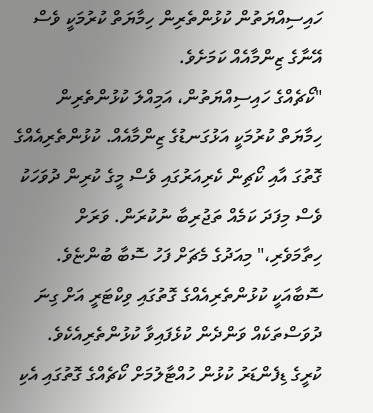ހައިސިއްޔަތުން ކުޅުންތެރިން ހިމާޔަތް ކުރުމަކީ ވެސް އޭނާގެ ޒިންމާއެއް ކަމަށެވެ.
"ކޯޗެއްގެ ހައިސިއްޔަތުން، އަމިއްލަ ކުޅުންތެރިން ހިމާޔަތް ކުރުމަކީ އަޅުގަނޑުގެ ޒިންމާއެއް. ކުޅުންތެރިއެއްގެ ގޮތުގަ އާއި ކޯޗިން ކެރިއަރުގައި ވެސް މީގެ ކުރިން ދުވަހަކު ވެސް މިފަދަ ކަމެއް ތަޖުރިބާ ނުކުރަން. ވަރަށް ހިތާމަވެރި،" މިއަދުގެ މެޗަށް ފަހު ސޮބާ ބުންޏެވެ.
ސޮބާއަކީ ކުޅުންތެރިއެއްގެ ގޮތުގައި ވިކްޓަރީ އަށް ގިނަ ދުވަސްތަކެއް ވަންދެން ކުޅެފައިވާ ކުޅުންތެރިއެކެވެ. ކުރީގެ ޑިފެންޑަރު ކުޅުން ހުއްޓާލުމަށް ކޯޗެއްގެ ގޮތުގައި އެކި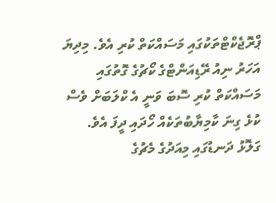ޕްރޮޖެކްޓްތަކުގައި މަސައްކަތް ކުރި އެވެ. މިދިޔަ އަހަރު ނިއު ރޭޑިއަންޓްގެ ކޯޗުގެ ގޮތުގައި މަސައްކަތް ކުރި ސޮބަ ވަނީ އެ ކްލަބަށް ވެސް ކުޅެ ގިނަ ކާމިޔާބުތަކެއް ހޯދައި ދީފަ އެވެ.
ގަލޮޅު ދަނޑުގައި މިއަދުގެ މެޗުގެ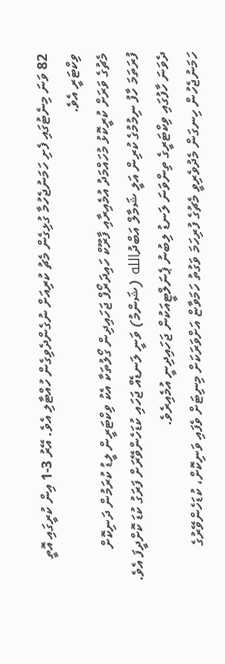82 ވަނަ މިނެޓުގައި ފެށި ހަމަނުޖެހުމާ ގުޅިގެން މެޗު ކުރިއަށް ނުގެންދެވިގެން ހުއްޓާލި އެވެ. އޭރު 3-1 އިން ކުރީގައި އޮތީ ވިކްޓަރީ އެވެ.
މެޗުގެ ވަރަށް ކުރީކޮޅު މުހައްމަދު އުމެއިރާއި ފާރޫކް ހައިދަރޯފް ޖަހައިދިން ގޯލުތަކާ އެކު ވިކްޓަރީން ލީޑު ކުރަމުން ދަނިކޮށް ފުރަތަމަ ހާފު ނިމުމުގެ ކުރިން އަލީ ޝަމާލް އަބްދުالله (ޝަންމު) ވަނީ ލަނޑެއް ޖަހައި ކުޑަހެންވޭރަށް ފަރަގު ކުޑަ ކޮށްދީފަ އެވެ. ދެވަނަ ހާފުގައި ވިކްޓަރީގެ ތިންވަނަ ލަނޑު ލިބުނު ޕެނަލްޓީއަކުން ޖަހައިދިނީ އުމެއިރެވެ.
ހަމަނުޖެހުން ހިނގަން މެދުވެރިވީ މެޗުގެ ފުރިހަމަ ވަގުތު ހަމަވާޏް އަށްވަރަކަށް މިނިޓަށް ވެފައި ވަނިކޮށް، ކުޑަހެންވޭރުގެ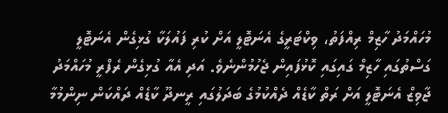މުހައްމަދު ހާޒިމް ރިއްފަތު، ވިކްޓަރީގެ އެނަޓޮލީ އަށް ކުރި ފައުލަކާ ގުޅިގެން އެނަޓޮލީ ގަސްތުގައި ހާޒިމް ގައިގައި ކޮޅުފައިން ޖެހުމުންނެވެ. އަދި އެއާ ގުޅިގެން ރެފްރީ މުހައްމަދު ޖާވިޒް އެނަޓޮލީ އަށް ރަތް ކާޑެއް ދެއްކުމުގެ ބަދަލުގައި ރީނދޫ ކާޑެއް ދައްކަން ނިންމުމާ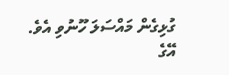ގުޅިގެން މައްސަލަ ހޫނުވި އެވެ.
އޭގެ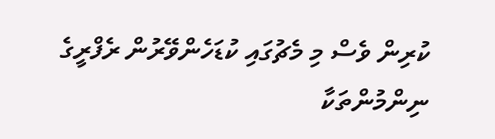ކުރިން ވެސް މި މެޗުގައި ކުޑަހެންވޭރުން ރެފްރީގެ ނިންމުންތަކާ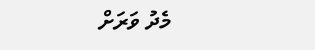މެދު ވަރަށް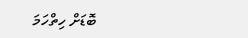ބޮޑަށް ހިތްހަމަ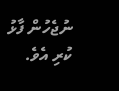ނުޖެހުން ފާޅު ކުރި އެވެ.